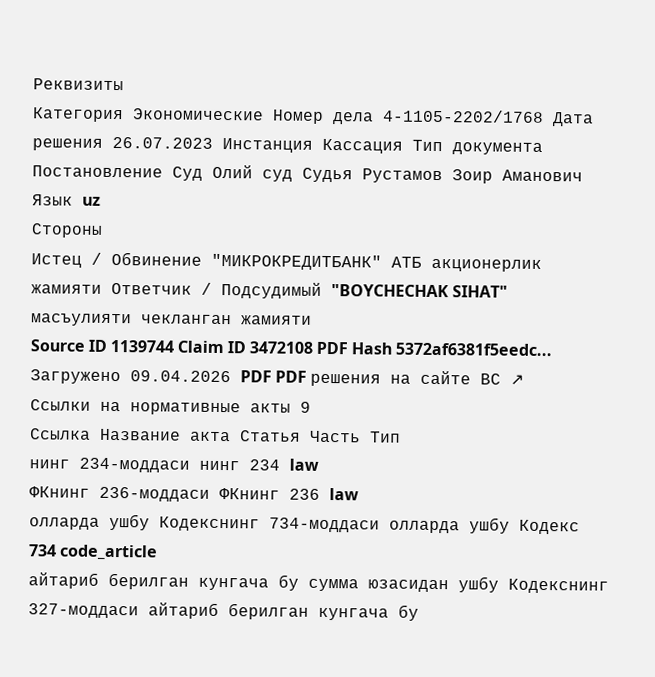Реквизиты
Категория Экономические Номер дела 4-1105-2202/1768 Дата решения 26.07.2023 Инстанция Кассация Тип документа Постановление Суд Олий суд Судья Рустамов Зоир Аманович Язык uz
Стороны
Истец / Обвинение "МИКРОКРЕДИТБАНК" АТБ акционерлик жамияти Ответчик / Подсудимый "BOYCHECHAK SIHAT" масъулияти чекланган жамияти
Source ID 1139744 Claim ID 3472108 PDF Hash 5372af6381f5eedc... Загружено 09.04.2026 PDF PDF решения на сайте ВС ↗
Ссылки на нормативные акты 9
Ссылка Название акта Статья Часть Тип
нинг 234-моддаси нинг 234 law
ФКнинг 236-моддаси ФКнинг 236 law
олларда ушбу Кодекснинг 734-моддаси олларда ушбу Кодекс 734 code_article
айтариб берилган кунгача бу сумма юзасидан ушбу Кодекснинг 327-моддаси айтариб берилган кунгача бу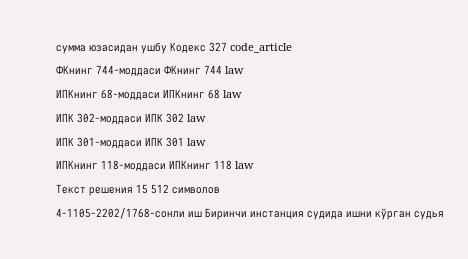сумма юзасидан ушбу Кодекс 327 code_article
ФКнинг 744-моддаси ФКнинг 744 law
ИПКнинг 68-моддаси ИПКнинг 68 law
ИПК 302-моддаси ИПК 302 law
ИПК 301-моддаси ИПК 301 law
ИПКнинг 118-моддаси ИПКнинг 118 law
Текст решения 15 512 символов
4-1105-2202/1768-сонли иш Биринчи инстанция судида ишни кўрган судья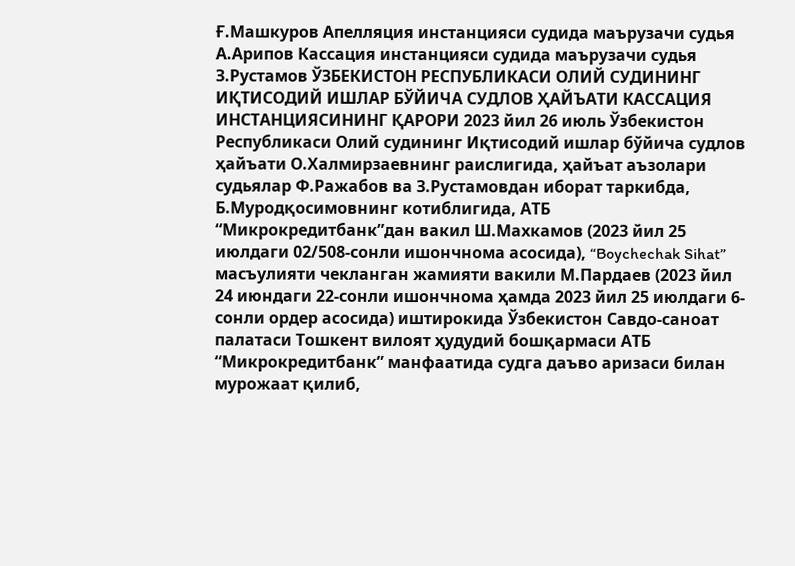Ғ.Машкуров Апелляция инстанцияси судида маърузачи судья А.Арипов Кассация инстанцияси судида маърузачи судья З.Рустамов ЎЗБЕКИСТОН РЕСПУБЛИКАСИ ОЛИЙ СУДИНИНГ ИҚТИСОДИЙ ИШЛАР БЎЙИЧА СУДЛОВ ҲАЙЪАТИ КАССАЦИЯ ИНСТАНЦИЯСИНИНГ ҚАРОРИ 2023 йил 26 июль Ўзбекистон Республикаси Олий судининг Иқтисодий ишлар бўйича судлов ҳайъати О.Халмирзаевнинг раислигида, ҳайъат аъзолари судьялар Ф.Ражабов ва З.Рустамовдан иборат таркибда, Б.Муродқосимовнинг котиблигида, АТБ “Микрокредитбанк”дан вакил Ш.Махкамов (2023 йил 25 июлдаги 02/508-сонли ишончнома асосида), “Boychechak Sihat” масъулияти чекланган жамияти вакили М.Пардаев (2023 йил 24 июндаги 22-сонли ишончнома ҳамда 2023 йил 25 июлдаги 6-сонли ордер асосида) иштирокида Ўзбекистон Савдо-саноат палатаси Тошкент вилоят ҳудудий бошқармаси АТБ “Микрокредитбанк” манфаатида судга даъво аризаси билан мурожаат қилиб,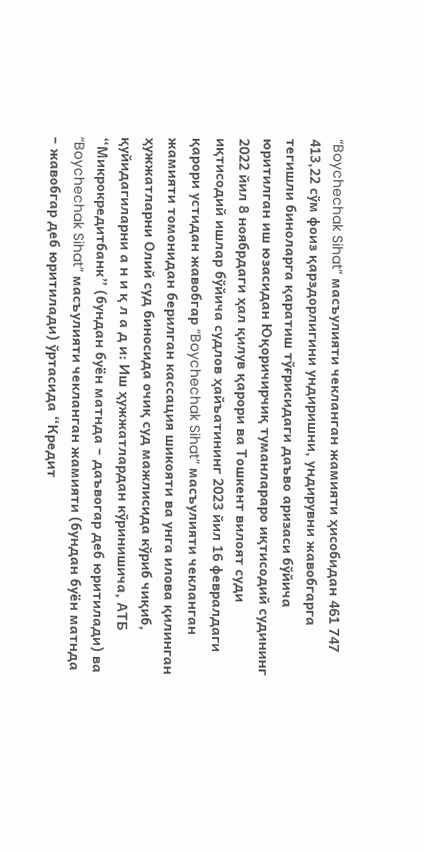“Boychechak Sihat” масъулияти чекланган жамияти ҳисобидан 461 747 413,22 сўм фоиз қарздорлигини ундиришни, ундирувни жавобгарга тегишли биноларга қаратиш тўғрисидаги даъво аризаси бўйича юритилган иш юзасидан Юқоричирчиқ туманлараро иқтисодий судининг 2022 йил 8 ноябрдаги ҳал қилув қарори ва Тошкент вилоят суди иқтисодий ишлар бўйича судлов ҳайъатининг 2023 йил 16 февралдаги қарори устидан жавобгар “Boychechak Sihat” масъулияти чекланган жамияти томонидан берилган кассация шикояти ва унга илова қилинган ҳужжатларни Олий суд биносида очиқ суд мажлисида кўриб чиқиб, қуйидагиларни а н и қ л а д и: Иш ҳужжатлардан кўринишича, АТБ “Микрокредитбанк” (бундан буён матнда – даъвогар деб юритилади) ва “Boychechak Sihat” масъулияти чекланган жамияти (бундан буён матнда – жавобгар деб юритилади) ўртасида “Кредит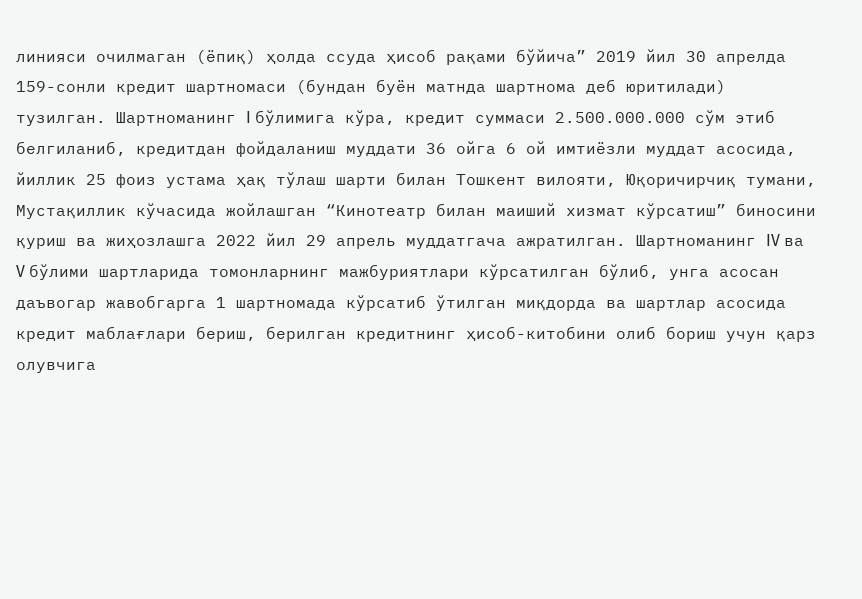линияси очилмаган (ёпиқ) ҳолда ссуда ҳисоб рақами бўйича” 2019 йил 30 апрелда 159-сонли кредит шартномаси (бундан буён матнда шартнома деб юритилади) тузилган. Шартноманинг I бўлимига кўра, кредит суммаси 2.500.000.000 сўм этиб белгиланиб, кредитдан фойдаланиш муддати 36 ойга 6 ой имтиёзли муддат асосида, йиллик 25 фоиз устама ҳақ тўлаш шарти билан Тошкент вилояти, Юқоричирчиқ тумани, Мустақиллик кўчасида жойлашган “Кинотеатр билан маиший хизмат кўрсатиш” биносини қуриш ва жиҳозлашга 2022 йил 29 апрель муддатгача ажратилган. Шартноманинг IV ва V бўлими шартларида томонларнинг мажбуриятлари кўрсатилган бўлиб, унга асосан даъвогар жавобгарга 1 шартномада кўрсатиб ўтилган миқдорда ва шартлар асосида кредит маблағлари бериш, берилган кредитнинг ҳисоб-китобини олиб бориш учун қарз олувчига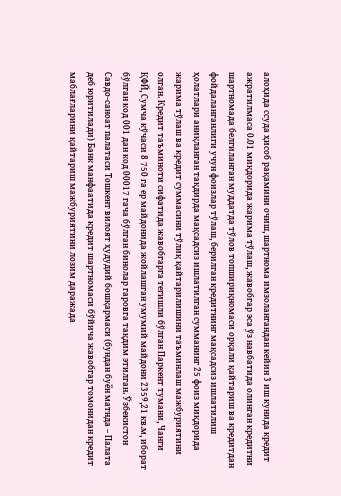алоҳида ссуда ҳисоб рақамини очиш, шартнома имзолангандан кейин 3 иш кунида кредит ажратилмаса 0.01 миқдорида жарима тўлаш, жавобгар эса ўз навбатида олинган кредитни шартномада белгиланган муддатда тўлов топшириқномаси орқали қайтариш ва кредитдан фойдаланганлиги учун фоизлар тўлаш, берилган кредитнинг мақсадсиз ишлатилиш ҳолатлари аниқланган тақдирда мақсадсиз ишлатилган сумманинг 25 фоиз миқдорида жарима тўлаш ва кредит суммасини тўлиқ қайтарилишини таъминлаш мажбуриятини олган. Кредит таъминоти сифатида жавобгарга тегишли бўлган Паркент тумани, Чанги ҚФЙ, Сумча кўчаси 8 750 га ер майдонида жойлашган умумий майдони 2359,21 кв.м, иборат бўлган код 001 дан код 00017 гача бўлган бинолар гаровга тақдим этилган. Ўзбекистон Савдо-саноат палатаси Тошкент вилоят ҳудудий бошқармаси (бундан буён матнда – Палата деб юритилади) Банк манфаатида кредит шартномаси бўйича жавобгар томонидан кредит маблағларини қайтариш мажбуриятини лозим даражада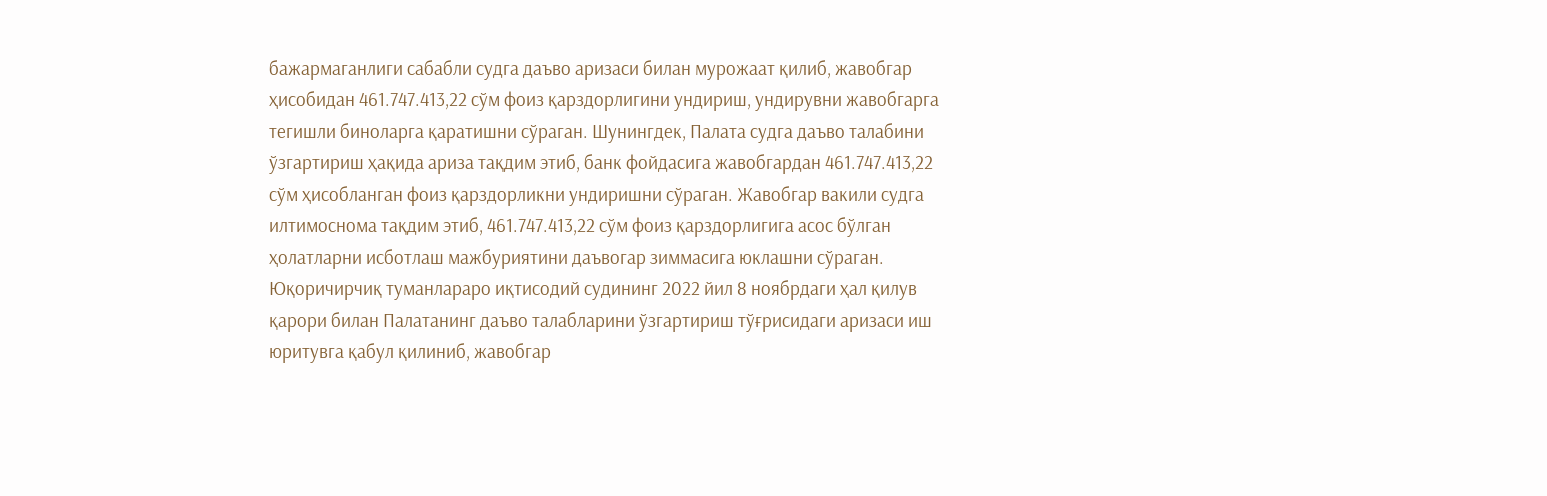бажармаганлиги сабабли судга даъво аризаси билан мурожаат қилиб, жавобгар ҳисобидан 461.747.413,22 сўм фоиз қарздорлигини ундириш, ундирувни жавобгарга тегишли биноларга қаратишни сўраган. Шунингдек, Палата судга даъво талабини ўзгартириш ҳақида ариза тақдим этиб, банк фойдасига жавобгардан 461.747.413,22 сўм ҳисобланган фоиз қарздорликни ундиришни сўраган. Жавобгар вакили судга илтимоснома тақдим этиб, 461.747.413,22 сўм фоиз қарздорлигига асос бўлган ҳолатларни исботлаш мажбуриятини даъвогар зиммасига юклашни сўраган. Юқоричирчиқ туманлараро иқтисодий судининг 2022 йил 8 ноябрдаги ҳал қилув қарори билан Палатанинг даъво талабларини ўзгартириш тўғрисидаги аризаси иш юритувга қабул қилиниб, жавобгар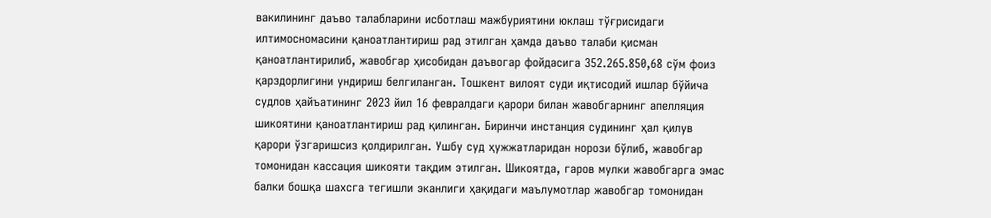вакилининг даъво талабларини исботлаш мажбуриятини юклаш тўғрисидаги илтимосномасини қаноатлантириш рад этилган ҳамда даъво талаби қисман қаноатлантирилиб, жавобгар ҳисобидан даъвогар фойдасига 352.265.850,68 сўм фоиз қарздорлигини ундириш белгиланган. Тошкент вилоят суди иқтисодий ишлар бўйича судлов ҳайъатининг 2023 йил 16 февралдаги қарори билан жавобгарнинг апелляция шикоятини қаноатлантириш рад қилинган. Биринчи инстанция судининг ҳал қилув қарори ўзгаришсиз қолдирилган. Ушбу суд ҳужжатларидан норози бўлиб, жавобгар томонидан кассация шикояти тақдим этилган. Шикоятда, гаров мулки жавобгарга эмас балки бошқа шахсга тегишли эканлиги ҳақидаги маълумотлар жавобгар томонидан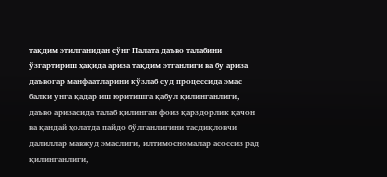тақдим этилганидан сўнг Палата даъво талабини ўзгартириш ҳақида ариза тақдим этганлиги ва бу ариза даъвогар манфаатларини кўзлаб суд процессида эмас балки унга қадар иш юритишга қабул қилинганлиги, даъво аризасида талаб қилинган фоиз қарздорлик қачон ва қандай ҳолатда пайдо бўлганлигини тасдиқловчи далиллар мавжуд эмаслиги, илтимосномалар асоссиз рад қилинганлиги,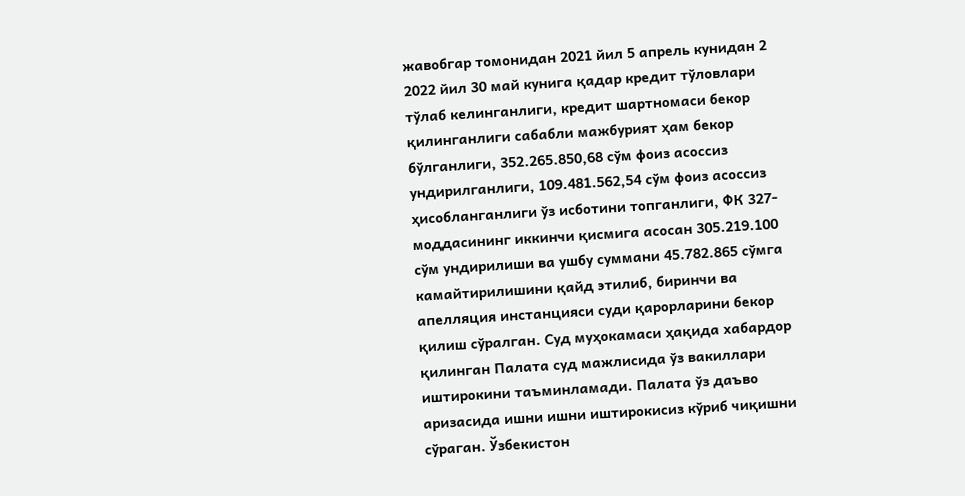жавобгар томонидан 2021 йил 5 апрель кунидан 2 2022 йил 30 май кунига қадар кредит тўловлари тўлаб келинганлиги, кредит шартномаси бекор қилинганлиги сабабли мажбурият ҳам бекор бўлганлиги, 352.265.850,68 сўм фоиз асоссиз ундирилганлиги, 109.481.562,54 сўм фоиз асоссиз ҳисобланганлиги ўз исботини топганлиги, ФК 327-моддасининг иккинчи қисмига асосан 305.219.100 сўм ундирилиши ва ушбу суммани 45.782.865 сўмга камайтирилишини қайд этилиб, биринчи ва апелляция инстанцияси суди қарорларини бекор қилиш сўралган. Суд муҳокамаси ҳақида хабардор қилинган Палата суд мажлисида ўз вакиллари иштирокини таъминламади. Палата ўз даъво аризасида ишни ишни иштирокисиз кўриб чиқишни сўраган. Ўзбекистон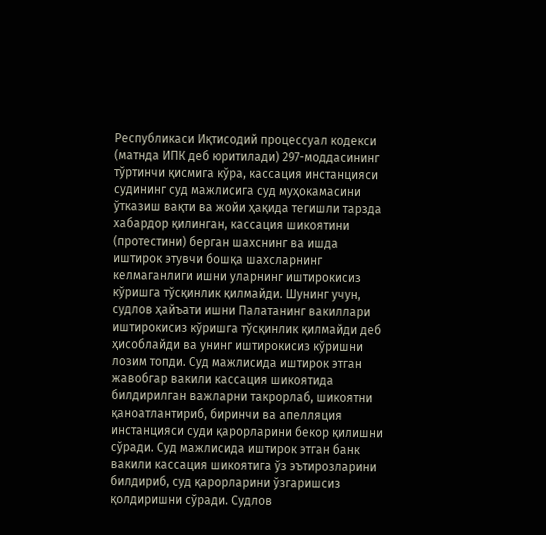Республикаси Иқтисодий процессуал кодекси (матнда ИПК деб юритилади) 297-моддасининг тўртинчи қисмига кўра, кассация инстанцияси судининг суд мажлисига суд муҳокамасини ўтказиш вақти ва жойи ҳақида тегишли тарзда хабардор қилинган, кассация шикоятини (протестини) берган шахснинг ва ишда иштирок этувчи бошқа шахсларнинг келмаганлиги ишни уларнинг иштирокисиз кўришга тўсқинлик қилмайди. Шунинг учун, судлов ҳайъати ишни Палатанинг вакиллари иштирокисиз кўришга тўсқинлик қилмайди деб ҳисоблайди ва унинг иштирокисиз кўришни лозим топди. Суд мажлисида иштирок этган жавобгар вакили кассация шикоятида билдирилган важларни такрорлаб, шикоятни қаноатлантириб, биринчи ва апелляция инстанцияси суди қарорларини бекор қилишни сўради. Суд мажлисида иштирок этган банк вакили кассация шикоятига ўз эътирозларини билдириб, суд қарорларини ўзгаришсиз қолдиришни сўради. Судлов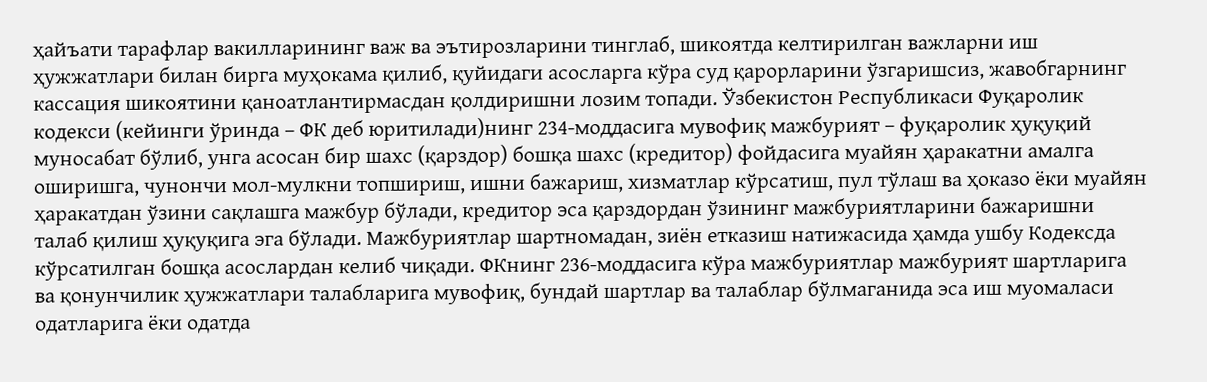ҳайъати тарафлар вакилларининг важ ва эътирозларини тинглаб, шикоятда келтирилган важларни иш ҳужжатлари билан бирга муҳокама қилиб, қуйидаги асосларга кўра суд қарорларини ўзгаришсиз, жавобгарнинг кассация шикоятини қаноатлантирмасдан қолдиришни лозим топади. Ўзбекистон Республикаси Фуқаролик кодекси (кейинги ўринда – ФК деб юритилади)нинг 234-моддасига мувофиқ мажбурият – фуқаролик ҳуқуқий муносабат бўлиб, унга асосан бир шахс (қарздор) бошқа шахс (кредитор) фойдасига муайян ҳаракатни амалга оширишга, чунончи мол-мулкни топшириш, ишни бажариш, хизматлар кўрсатиш, пул тўлаш ва ҳоказо ёки муайян ҳаракатдан ўзини сақлашга мажбур бўлади, кредитор эса қарздордан ўзининг мажбуриятларини бажаришни талаб қилиш ҳуқуқига эга бўлади. Мажбуриятлар шартномадан, зиён етказиш натижасида ҳамда ушбу Кодексда кўрсатилган бошқа асослардан келиб чиқади. ФКнинг 236-моддасига кўра мажбуриятлар мажбурият шартларига ва қонунчилик ҳужжатлари талабларига мувофиқ, бундай шартлар ва талаблар бўлмаганида эса иш муомаласи одатларига ёки одатда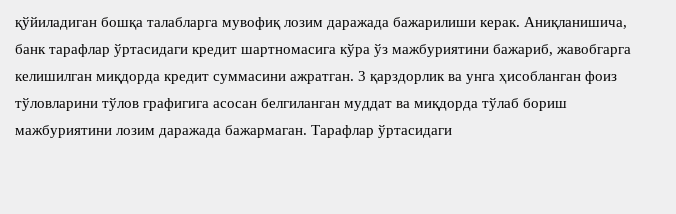қўйиладиган бошқа талабларга мувофиқ лозим даражада бажарилиши керак. Аниқланишича, банк тарафлар ўртасидаги кредит шартномасига кўра ўз мажбуриятини бажариб, жавобгарга келишилган миқдорда кредит суммасини ажратган. 3 қарздорлик ва унга ҳисобланган фоиз тўловларини тўлов графигига асосан белгиланган муддат ва миқдорда тўлаб бориш мажбуриятини лозим даражада бажармаган. Тарафлар ўртасидаги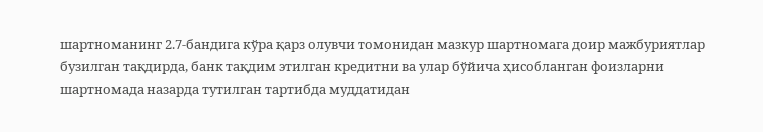шартноманинг 2.7-бандига кўра қарз олувчи томонидан мазкур шартномага доир мажбуриятлар бузилган тақдирда, банк тақдим этилган кредитни ва улар бўйича ҳисобланган фоизларни шартномада назарда тутилган тартибда муддатидан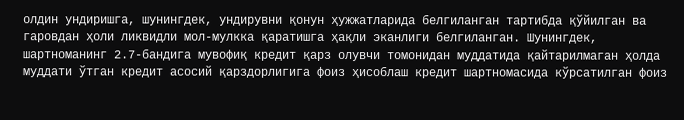олдин ундиришга, шунингдек, ундирувни қонун ҳужжатларида белгиланган тартибда қўйилган ва гаровдан ҳоли ликвидли мол-мулкка қаратишга ҳақли эканлиги белгиланган. Шунингдек, шартноманинг 2.7-бандига мувофиқ кредит қарз олувчи томонидан муддатида қайтарилмаган ҳолда муддати ўтган кредит асосий қарздорлигига фоиз ҳисоблаш кредит шартномасида кўрсатилган фоиз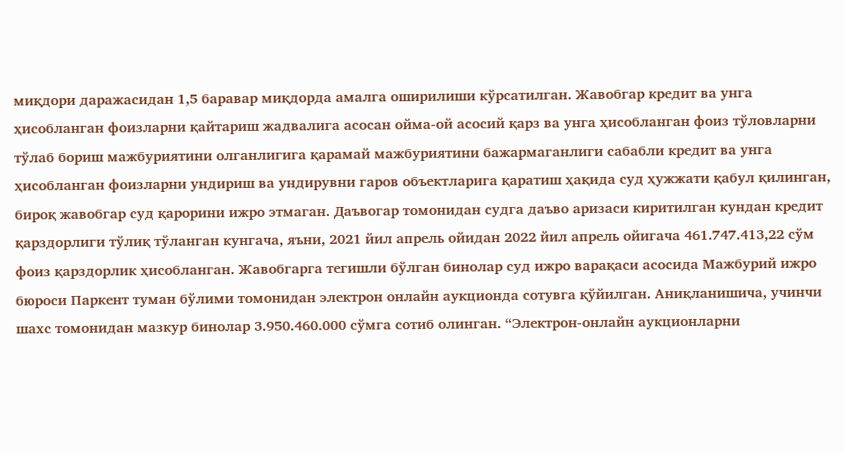миқдори даражасидан 1,5 баравар миқдорда амалга оширилиши кўрсатилган. Жавобгар кредит ва унга ҳисобланган фоизларни қайтариш жадвалига асосан ойма-ой асосий қарз ва унга ҳисобланган фоиз тўловларни тўлаб бориш мажбуриятини олганлигига қарамай мажбуриятини бажармаганлиги сабабли кредит ва унга ҳисобланган фоизларни ундириш ва ундирувни гаров объектларига қаратиш ҳақида суд ҳужжати қабул қилинган, бироқ жавобгар суд қарорини ижро этмаган. Даъвогар томонидан судга даъво аризаси киритилган кундан кредит қарздорлиги тўлиқ тўланган кунгача, яъни, 2021 йил апрель ойидан 2022 йил апрель ойигача 461.747.413,22 сўм фоиз қарздорлик ҳисобланган. Жавобгарга тегишли бўлган бинолар суд ижро варақаси асосида Мажбурий ижро бюроси Паркент туман бўлими томонидан электрон онлайн аукционда сотувга қўйилган. Аниқланишича, учинчи шахс томонидан мазкур бинолар 3.950.460.000 сўмга сотиб олинган. “Электрон-онлайн аукционларни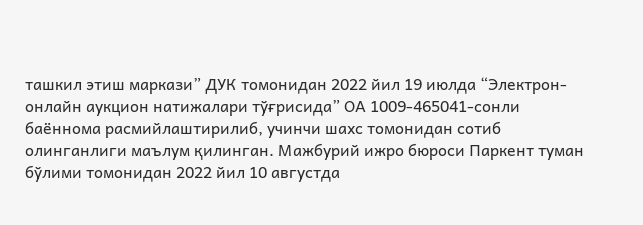ташкил этиш маркази” ДУК томонидан 2022 йил 19 июлда “Электрон-онлайн аукцион натижалари тўғрисида” ОА 1009-465041-сонли баённома расмийлаштирилиб, учинчи шахс томонидан сотиб олинганлиги маълум қилинган. Мажбурий ижро бюроси Паркент туман бўлими томонидан 2022 йил 10 августда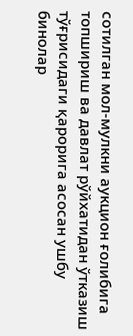сотилган мол-мулкни аукцион ғолибига топшириш ва давлат рўйхатидан ўтказиш тўғрисидаги қарорига асосан ушбу бинолар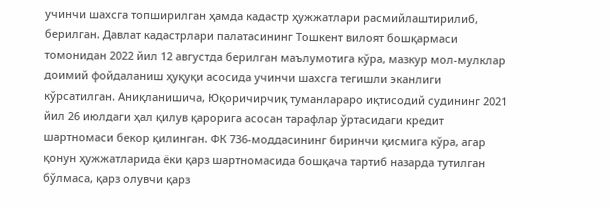учинчи шахсга топширилган ҳамда кадастр ҳужжатлари расмийлаштирилиб, берилган. Давлат кадастрлари палатасининг Тошкент вилоят бошқармаси томонидан 2022 йил 12 августда берилган маълумотига кўра, мазкур мол-мулклар доимий фойдаланиш ҳуқуқи асосида учинчи шахсга тегишли эканлиги кўрсатилган. Аниқланишича, Юқоричирчиқ туманлараро иқтисодий судининг 2021 йил 26 июлдаги ҳал қилув қарорига асосан тарафлар ўртасидаги кредит шартномаси бекор қилинган. ФК 736-моддасининг биринчи қисмига кўра, агар қонун ҳужжатларида ёки қарз шартномасида бошқача тартиб назарда тутилган бўлмаса, қарз олувчи қарз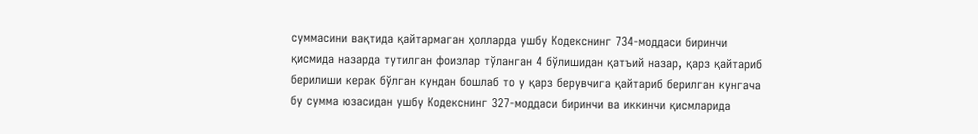суммасини вақтида қайтармаган ҳолларда ушбу Кодекснинг 734-моддаси биринчи қисмида назарда тутилган фоизлар тўланган 4 бўлишидан қатъий назар, қарз қайтариб берилиши керак бўлган кундан бошлаб то у қарз берувчига қайтариб берилган кунгача бу сумма юзасидан ушбу Кодекснинг 327-моддаси биринчи ва иккинчи қисмларида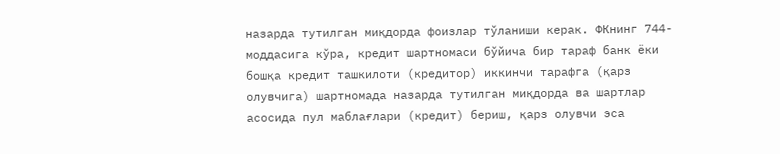назарда тутилган миқдорда фоизлар тўланиши керак. ФКнинг 744-моддасига кўра, кредит шартномаси бўйича бир тараф банк ёки бошқа кредит ташкилоти (кредитор) иккинчи тарафга (қарз олувчига) шартномада назарда тутилган миқдорда ва шартлар асосида пул маблағлари (кредит) бериш, қарз олувчи эса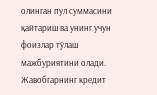олинган пул суммасини қайтариш ва унинг учун фоизлар тўлаш мажбуриятини олади. Жавобгарнинг кредит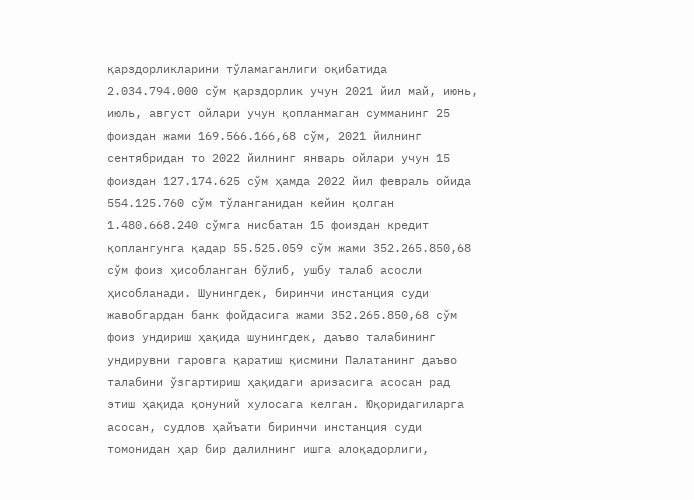қарздорликларини тўламаганлиги оқибатида 2.034.794.000 сўм қарздорлик учун 2021 йил май, июнь, июль, август ойлари учун қопланмаган сумманинг 25 фоиздан жами 169.566.166,68 сўм, 2021 йилнинг сентябридан то 2022 йилнинг январь ойлари учун 15 фоиздан 127.174.625 сўм ҳамда 2022 йил февраль ойида 554.125.760 сўм тўланганидан кейин қолган 1.480.668.240 сўмга нисбатан 15 фоиздан кредит қоплангунга қадар 55.525.059 сўм жами 352.265.850,68 сўм фоиз ҳисобланган бўлиб, ушбу талаб асосли ҳисобланади. Шунингдек, биринчи инстанция суди жавобгардан банк фойдасига жами 352.265.850,68 сўм фоиз ундириш ҳақида шунингдек, даъво талабининг ундирувни гаровга қаратиш қисмини Палатанинг даъво талабини ўзгартириш ҳақидаги аризасига асосан рад этиш ҳақида қонуний хулосага келган. Юқоридагиларга асосан, судлов ҳайъати биринчи инстанция суди томонидан ҳар бир далилнинг ишга алоқадорлиги,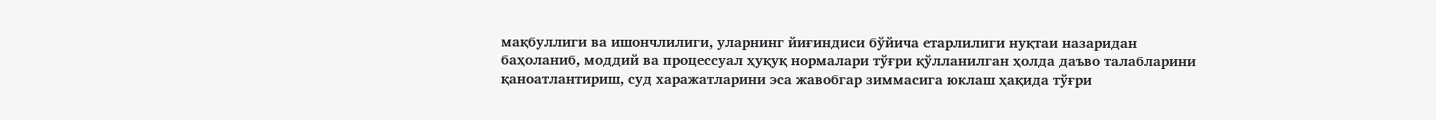мақбуллиги ва ишончлилиги, уларнинг йиғиндиси бўйича етарлилиги нуқтаи назаридан баҳоланиб, моддий ва процессуал ҳуқуқ нормалари тўғри қўлланилган ҳолда даъво талабларини қаноатлантириш, суд харажатларини эса жавобгар зиммасига юклаш ҳақида тўғри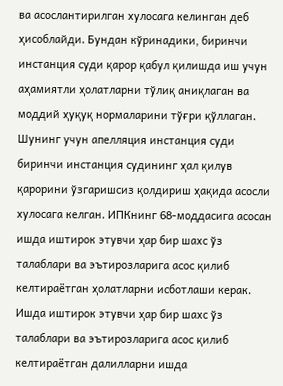ва асослантирилган хулосага келинган деб ҳисоблайди. Бундан кўринадики, биринчи инстанция суди қарор қабул қилишда иш учун аҳамиятли ҳолатларни тўлиқ аниқлаган ва моддий ҳуқуқ нормаларини тўғри қўллаган. Шунинг учун апелляция инстанция суди биринчи инстанция судининг ҳал қилув қарорини ўзгаришсиз қолдириш ҳақида асосли хулосага келган. ИПКнинг 68-моддасига асосан ишда иштирок этувчи ҳар бир шахс ўз талаблари ва эътирозларига асос қилиб келтираётган ҳолатларни исботлаши керак. Ишда иштирок этувчи ҳар бир шахс ўз талаблари ва эътирозларига асос қилиб келтираётган далилларни ишда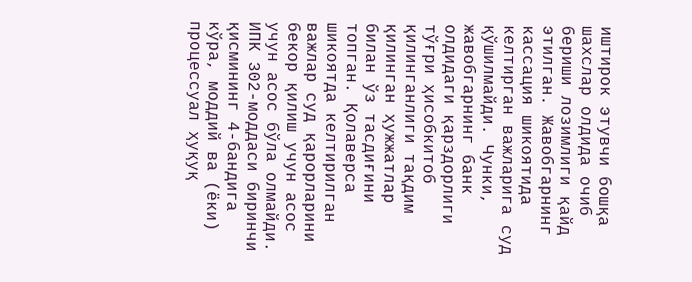иштирок этувчи бошқа шахслар олдида очиб бериши лозимлиги қайд этилган. Жавобгарнинг кассация шикоятида келтирган важларига суд қўшилмайди. Чунки, жавобгарнинг банк олдидаги қарздорлиги тўғри ҳисобкитоб қилинганлиги тақдим қилинган ҳужжатлар билан ўз тасдиғини топган. Қолаверса шикоятда келтирилган важлар суд қарорларини бекор қилиш учун асос учун асос бўла олмайди. ИПК 302-моддаси биринчи қисмининг 4-бандига кўра, моддий ва (ёки) процессуал ҳуқуқ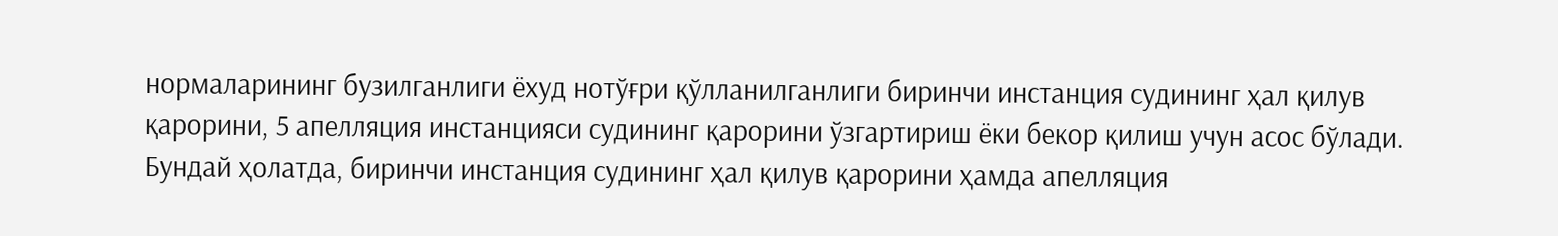нормаларининг бузилганлиги ёхуд нотўғри қўлланилганлиги биринчи инстанция судининг ҳал қилув қарорини, 5 апелляция инстанцияси судининг қарорини ўзгартириш ёки бекор қилиш учун асос бўлади. Бундай ҳолатда, биринчи инстанция судининг ҳал қилув қарорини ҳамда апелляция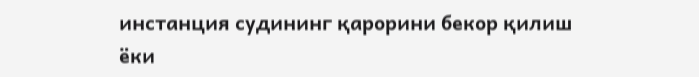инстанция судининг қарорини бекор қилиш ёки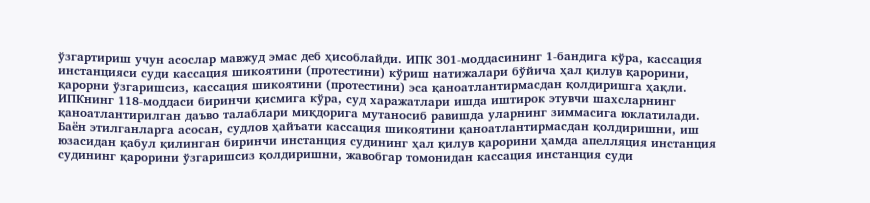ўзгартириш учун асослар мавжуд эмас деб ҳисоблайди. ИПК 301-моддасининг 1-бандига кўра, кассация инстанцияси суди кассация шикоятини (протестини) кўриш натижалари бўйича ҳал қилув қарорини, қарорни ўзгаришсиз, кассация шикоятини (протестини) эса қаноатлантирмасдан қолдиришга ҳақли. ИПКнинг 118-моддаси биринчи қисмига кўра, суд харажатлари ишда иштирок этувчи шахсларнинг қаноатлантирилган даъво талаблари миқдорига мутаносиб равишда уларнинг зиммасига юклатилади. Баён этилганларга асосан, судлов ҳайъати кассация шикоятини қаноатлантирмасдан қолдиришни, иш юзасидан қабул қилинган биринчи инстанция судининг ҳал қилув қарорини ҳамда апелляция инстанция судининг қарорини ўзгаришсиз қолдиришни, жавобгар томонидан кассация инстанция суди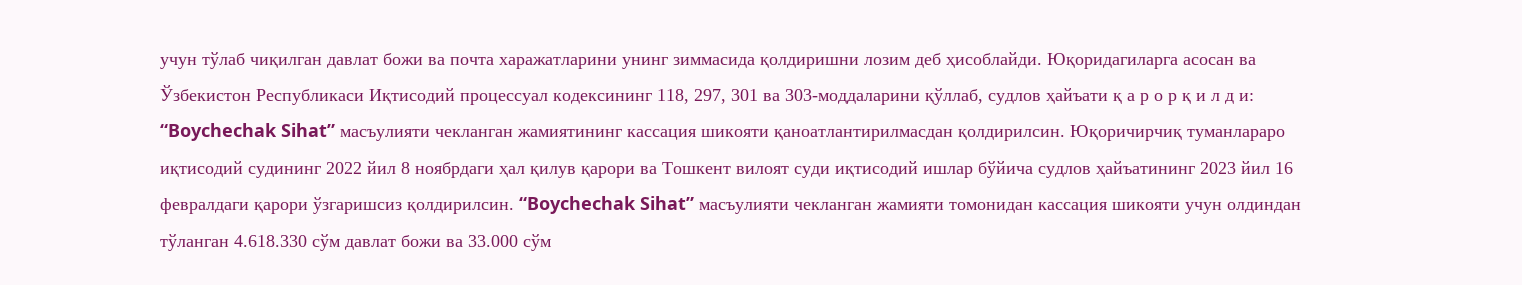учун тўлаб чиқилган давлат божи ва почта харажатларини унинг зиммасида қолдиришни лозим деб ҳисоблайди. Юқоридагиларга асосан ва Ўзбекистон Республикаси Иқтисодий процессуал кодексининг 118, 297, 301 ва 303-моддаларини қўллаб, судлов ҳайъати қ а р о р қ и л д и: “Boychechak Sihat” масъулияти чекланган жамиятининг кассация шикояти қаноатлантирилмасдан қолдирилсин. Юқоричирчиқ туманлараро иқтисодий судининг 2022 йил 8 ноябрдаги ҳал қилув қарори ва Тошкент вилоят суди иқтисодий ишлар бўйича судлов ҳайъатининг 2023 йил 16 февралдаги қарори ўзгаришсиз қолдирилсин. “Boychechak Sihat” масъулияти чекланган жамияти томонидан кассация шикояти учун олдиндан тўланган 4.618.330 сўм давлат божи ва 33.000 сўм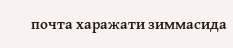почта харажати зиммасида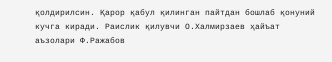қолдирилсин. Қарор қабул қилинган пайтдан бошлаб қонуний кучга киради. Раислик қилувчи О.Халмирзаев ҳайъат аъзолари Ф.Ражабов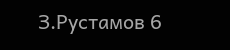З.Рустамов 6